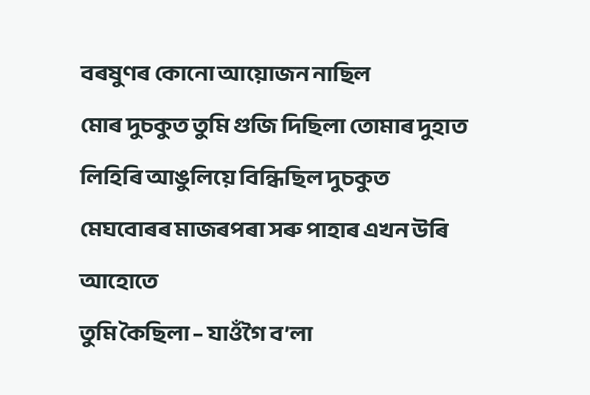বৰষুণৰ কোনো আয়োজন নাছিল
মোৰ দুচকুত তুমি গুজি দিছিলা তোমাৰ দুহাত
লিহিৰি আঙুলিয়ে বিন্ধিছিল দুচকুত
মেঘবোৰৰ মাজৰপৰা সৰু পাহাৰ এখন উৰি আহোতে
তুমি কৈছিলা – যাওঁগৈ ব’লা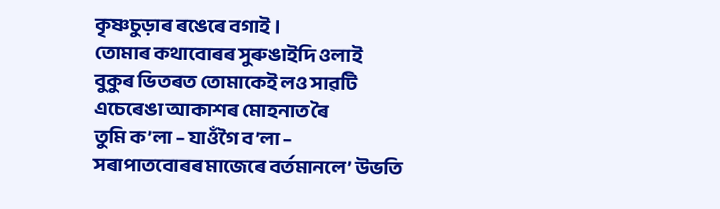কৃষ্ণচুড়াৰ ৰঙেৰে বগাই ।
তোমাৰ কথাবোৰৰ সুৰুঙাইদি ওলাই
বুকুৰ ভিতৰত তোমাকেই লও সাৱটি
এচেৰেঙা আকাশৰ মোহনাত ৰৈ
তুমি ক’লা – যাওঁগৈ ব’লা –
সৰাপাতবোৰৰ মাজেৰে বর্তমানলে’ উভতি